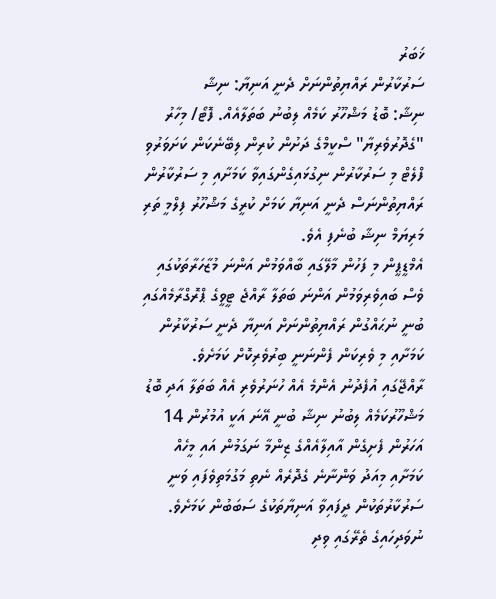ޚަބަރު
ސަރުކާރުން ރައްޔިތުންނަށް ދެނީ އަނިޔާ: ނިޝާ
ނިޝާ: ބޮޑު މަޝްހޫރު ކަމެއް ލިބުނު ބަތަލާއެއް. ފޮޓޯ/ މިހާރު
"ގެދޮރުވެރިޔާ" ސްކީމްގެ ދަށުން ކުރިން ލިބޭނެކަން ކަށަވަރުވި ފްލެޓް މި ސަރުކާރުން ނިގުޅައިގެންގައިވާ ކަމަށާއި މި ސަރުކާރުން ރައްޔިތުންނަސް ދެނީ އަނިޔާ ކަމަށް ކުރީގެ މަޝްހޫރު ފިލްމީ ތަރި މަރިޔަމް ނިޝާ ބުނެފި އެވެ.
އެމްޑީޕީން މި ފަހުން މާލޭގައި ބާއްވަމުން އަންނަ މުޒާހަރާތަކުގައި ވެސް ބައިވެރިވަމުން އަންނަ ބަތަލާ ރާއްޖެ ޓީވީގެ ޕްރޮގްރާމެއްގައި ބުނީ ނުޙައްގުން ރައްޔިތުންނަށް އަނިޔާ ދެނީ ސަރުކާރުން ކަމަށާއި މި ވެރިކަން ފެންނަނީ ބިރުވެރިކޮށް ކަމަށެވެ.
ރާއްޖޭގައި އުފެދުނު އެންމެ އެއް ހުނަރުވެރި އެއް ބަތަލާ އަދި ބޮޑު މަޝްހޫރުކަމެއް ލިބުނު ނިޝާ ބުނީ އޭނަ އަކީ އުމުރުން 14 އަހަރުން ފެށިގެން އާއިލާއެއްގެ ޒިންމާ ނަގަމުން އައި މީހެއް ކަމަށާއި މިއަދު ވަންނާނެ ގެދޮރެއް ނެތި މަގުމަތިވެފައި ވަނީ ސަރުކާރުތަކުން ދީފައިވާ އަނިޔާތަކުގެ ސަބަބުން ކަމަށެވެ.
ނުވަދިހައިގެ ތެރޭގައި ވިދި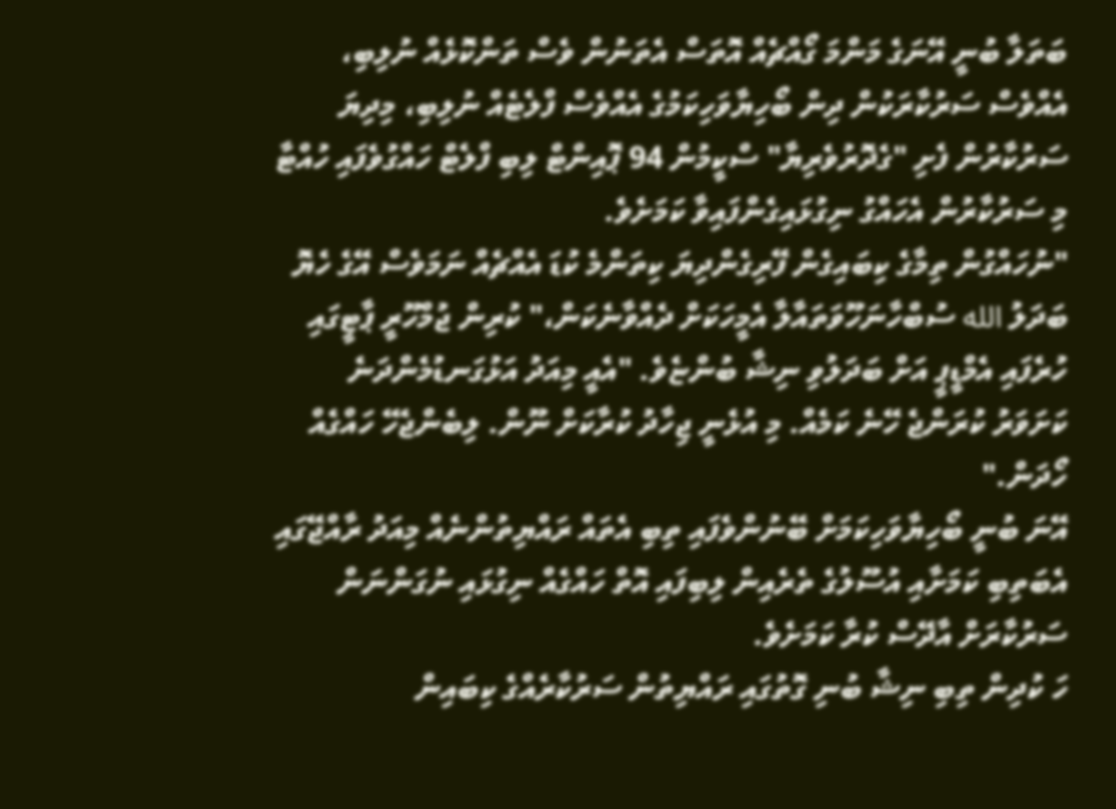ބަތަލާ ބުނީ އޭނަގެ މަންމަ ގޯއްޗެއް އޮތަސް އެތަނުން ވެސް ތަންކޮޅެއް ނުލިބި، އެއްވެސް ސަރުކާރަކުން ދިން ބޯހިޔާވަހިކަމުގެ އެއްވެސް ފްލެޓެއް ނުލިބި، މިދިޔަ ސަރުކާރުން ފެށި "ގެދޮރުވެރިޔާ" ސްކީމުން 94 ޕޮއިންޓް ލިބި ފްލެޓް ހައްގުވެފައި ހުއްޓާ މި ސަރުކާރުން އެހައްގު ނިގުޅައިގެންފައިވާ ކަމަށެވެ.
"ނުހައްގުން ތިމާގެ ކިބައިގެން ފޭރިގެންދިޔަ ކިތަންމެ ކުޑަ އެއްޗެއް ނަމަވެސް އޭގެ ހެޔޮ ބަދަލު الله ސުބްހާނަހޫވަތައާލާ އެމީހަކަށް ދެއްވާނެކަން،" ކުރިން ޖުމްހޫރީ ޕާޓީގައި ހުރެފައި އެމްޑީޕީ އަށް ބަދަލުވި ނިޝާ ބުންޏެވެ. "އެއީ މިއަދު އަޅުގަނޑުމެންދަނެ ކަށަވަރު ކުރަންޖެ ހޭނެ ކަމެއް. މި އުޅެނީ ޖިހާދު ކުރާކަށް ނޫން. ލިބެންޖެހޭ ހައްގެއް ހޯދަން."
އޭނަ ބުނީ ބޯހިޔާވަހިކަމަށް ބޭނުންވެފައި ތިބި އެތައް ރައްޔިތުންނެއް މިއަދު ރާއްޖޭގައި އެބަތިބި ކަމަށާއި އުސޫލުގެ ތެރެއިން ލިބިފައި އޮތް ހައްގެއް ނިގުޅައި ނުގަންނަން ސަރުކާރަށް އާދޭސް ކުރާ ކަމަށެވެ.
ހަ ކުދިން ތިބި ނިޝާ ބުނި ގޮތުގައި ރައްޔިތުން ސަރުކާރެއްގެ ކިބައިން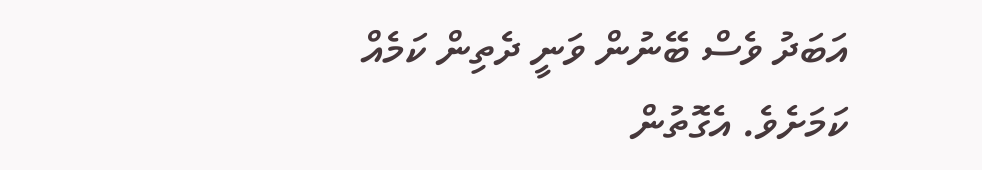އަބަދު ވެސް ބޭނުން ވަނީ ދެތިން ކަމެއް ކަމަށެވެ. އެގޮތުން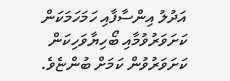އަދުލު އިންސާފާއި ހަމަހަމަކަން ކަށަވަރުވުމާއި ބޯހިޔާވަހިކަން ކަށަވަރުވުން ކަމަށް ބުންޏެވެ.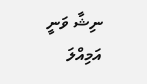ނިޝާ ވަނީ އަމިއްލަ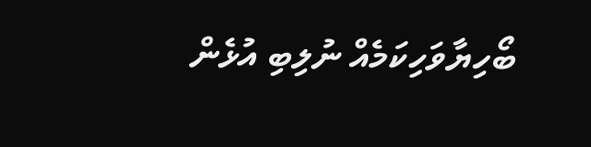ބޯހިޔާވަހިކަމެއް ނުލިބި އުޅެން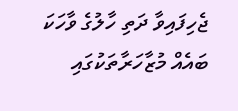ޖެހިފައިވާ ދަތި ހާލުގެ ވާހަކަ ބައެއް މުޒާހަރާތަކުގައި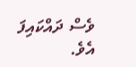ވެސް ދައްކައިފަ އެވެ.